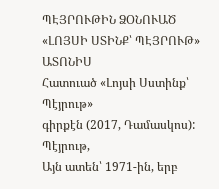ՊԷՅՐՈՒԹԻՆ ՁՕՆՈՒԱԾ
«ԼՈՅՍԻ ՍՏԻՆՔ՝ ՊԷՅՐՈՒԹ»
ԱՏՈՆԻՍ
Հատուած «Լոյսի Սստինք՝ Պէյրութ»
գիրքէն (2017, Դամասկոս):
Պէյրութ,
Այն ատեն՝ 1971-ին, երբ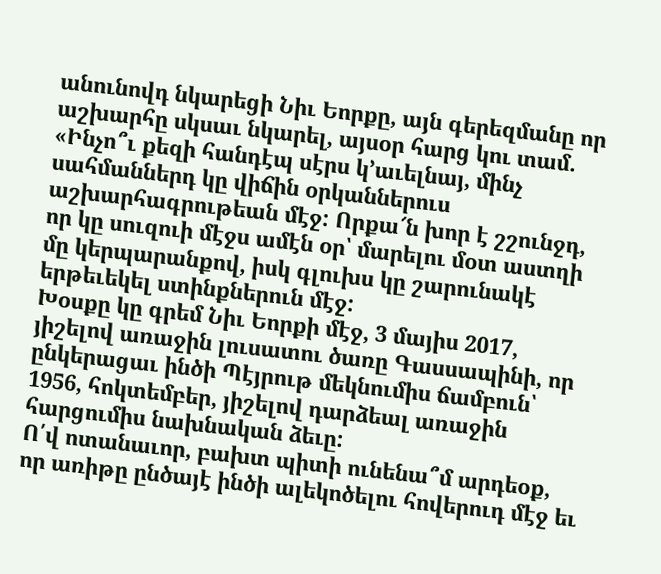անունովդ նկարեցի Նիւ Եորքը, այն գերեզմանը որ աշխարհը սկսաւ նկարել, այսօր հարց կու տամ. «Ինչո՞ւ քեզի հանդէպ սէրս կ՚աւելնայ, մինչ սահմաններդ կը վիճին օրկաններուս աշխարհագրութեան մէջ: Որքա՜ն խոր է շշունջդ, որ կը սուզուի մէջս ամէն օր՝ մարելու մօտ աստղի մը կերպարանքով, իսկ գլուխս կը շարունակէ երթեւեկել ստինքներուն մէջ:
Խօսքը կը գրեմ Նիւ Եորքի մէջ, 3 մայիս 2017, յիշելով առաջին լուսատու ծառը Գասսապինի, որ ընկերացաւ ինծի Պէյրութ մեկնումիս ճամբուն՝ 1956, հոկտեմբեր, յիշելով դարձեալ առաջին հարցումիս նախնական ձեւը:
Ո՛վ ոտանաւոր, բախտ պիտի ունենա՞մ արդեօք, որ առիթը ընծայէ ինծի ալեկոծելու հովերուդ մէջ եւ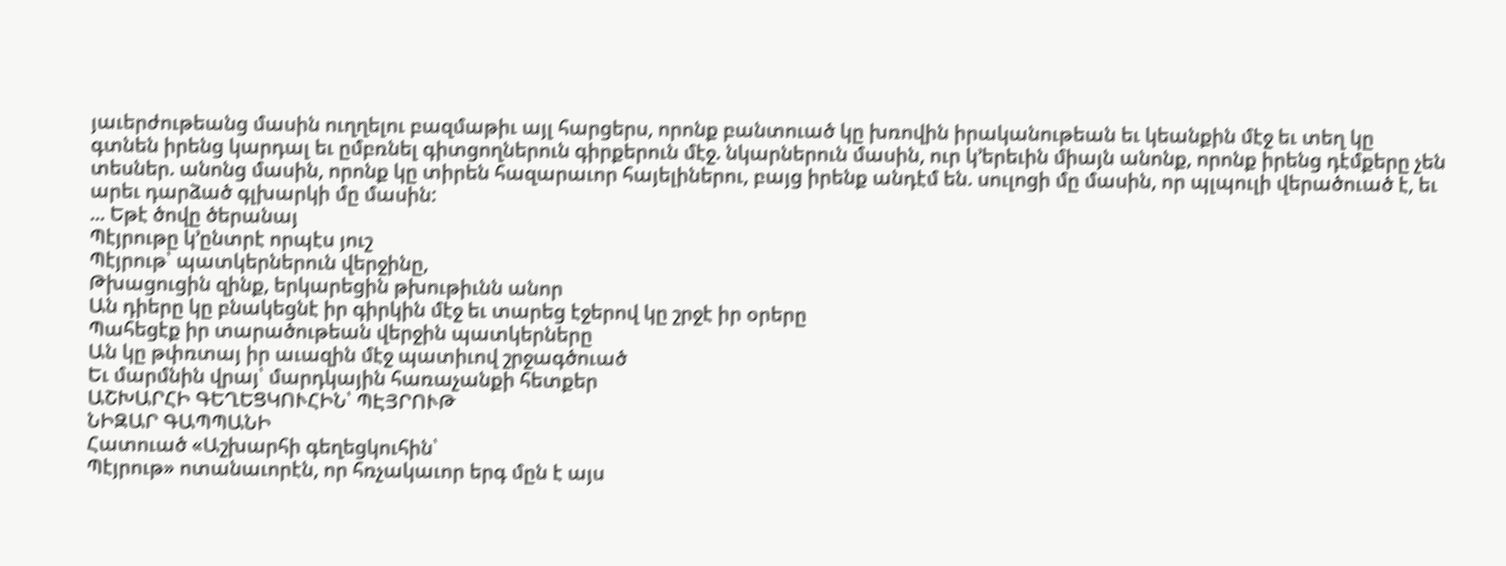յաւերժութեանց մասին ուղղելու բազմաթիւ այլ հարցերս, որոնք բանտուած կը խռովին իրականութեան եւ կեանքին մէջ եւ տեղ կը գտնեն իրենց կարդալ եւ ըմբռնել գիտցողներուն գիրքերուն մէջ. նկարներուն մասին, ուր կ՚երեւին միայն անոնք, որոնք իրենց դէմքերը չեն տեսներ. անոնց մասին, որոնք կը տիրեն հազարաւոր հայելիներու, բայց իրենք անդէմ են. սուլոցի մը մասին, որ պլպուլի վերածուած է, եւ արեւ դարձած գլխարկի մը մասին:
... Եթէ ծովը ծերանայ
Պէյրութը կ՚ընտրէ որպէս յուշ
Պէյրութ՝ պատկերներուն վերջինը,
Թխացուցին զինք, երկարեցին թխութիւնն անոր
Ան դիերը կը բնակեցնէ իր գիրկին մէջ եւ տարեց էջերով կը շրջէ իր օրերը
Պահեցէք իր տարածութեան վերջին պատկերները
Ան կը թփռտայ իր աւազին մէջ պատիւով շրջագծուած
Եւ մարմնին վրայ՝ մարդկային հառաչանքի հետքեր
ԱՇԽԱՐՀԻ ԳԵՂԵՑԿՈՒՀԻՆ՝ ՊԷՅՐՈՒԹ
ՆԻԶԱՐ ԳԱՊՊԱՆԻ
Հատուած «Աշխարհի գեղեցկուհին՝
Պէյրութ» ոտանաւորէն, որ հռչակաւոր երգ մըն է այս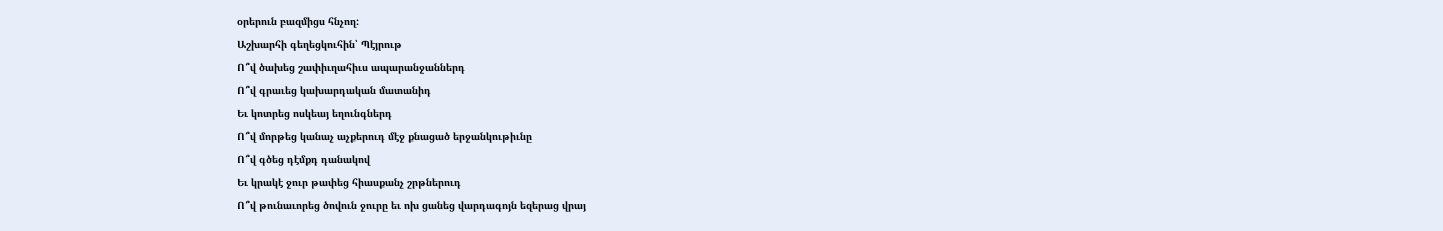օրերուն բազմիցս հնչող:
Աշխարհի գեղեցկուհին՝ Պէյրութ
Ո՞վ ծախեց շափիւղահիւս ապարանջաններդ
Ո՞վ գրաւեց կախարդական մատանիդ
Եւ կոտրեց ոսկեայ եղունգներդ
Ո՞վ մորթեց կանաչ աչքերուդ մէջ քնացած երջանկութիւնը
Ո՞վ գծեց դէմքդ դանակով
Եւ կրակէ ջուր թափեց հիասքանչ շրթներուդ
Ո՞վ թունաւորեց ծովուն ջուրը եւ ոխ ցանեց վարդագոյն եզերաց վրայ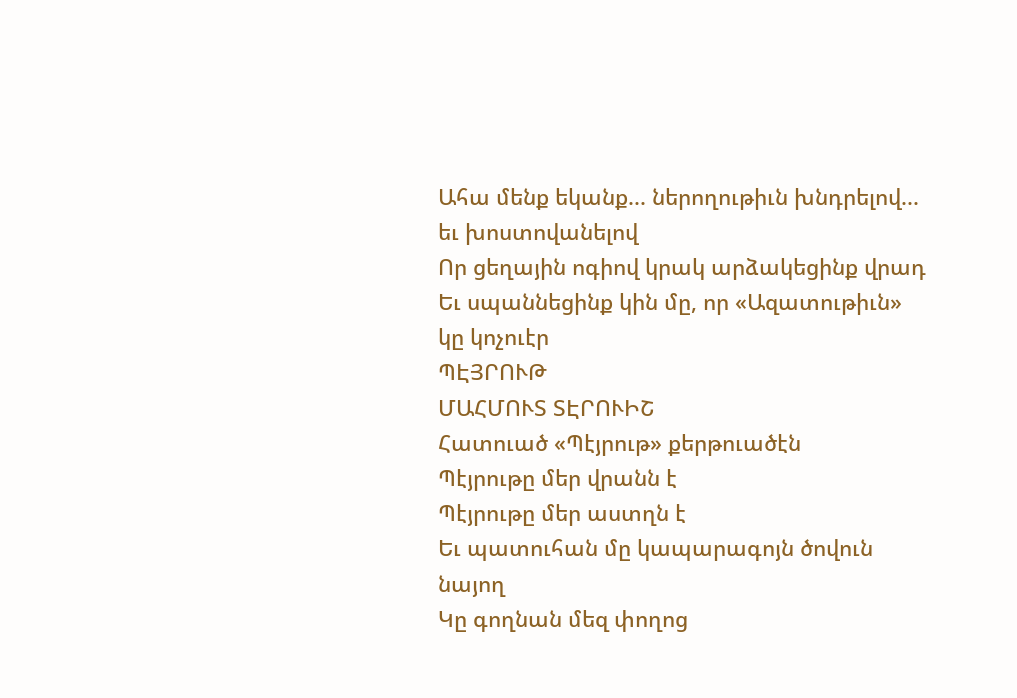Ահա մենք եկանք... ներողութիւն խնդրելով... եւ խոստովանելով
Որ ցեղային ոգիով կրակ արձակեցինք վրադ
Եւ սպաննեցինք կին մը, որ «Ազատութիւն» կը կոչուէր
ՊԷՅՐՈՒԹ
ՄԱՀՄՈՒՏ ՏԷՐՈՒԻՇ
Հատուած «Պէյրութ» քերթուածէն
Պէյրութը մեր վրանն է
Պէյրութը մեր աստղն է
Եւ պատուհան մը կապարագոյն ծովուն նայող
Կը գողնան մեզ փողոց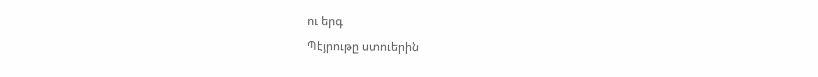ու երգ
Պէյրութը ստուերին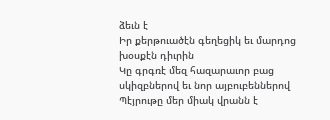ձեւն է
Իր քերթուածէն գեղեցիկ եւ մարդոց խօսքէն դիւրին
Կը գրգռէ մեզ հազարաւոր բաց սկիզբներով եւ նոր այբուբեններով
Պէյրութը մեր միակ վրանն է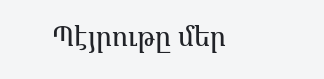Պէյրութը մեր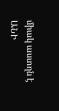միակ աստղն է
ԱՆԻ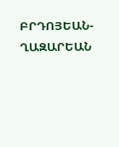ԲՐԴՈՅԵԱՆ-ՂԱԶԱՐԵԱՆ